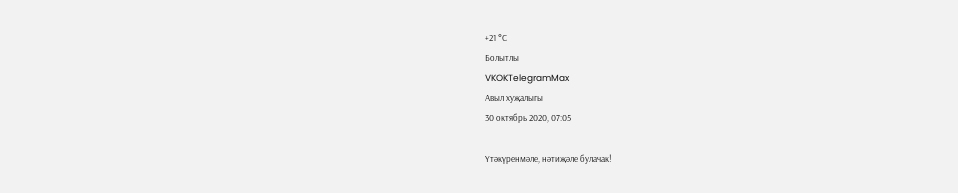+21 °С
Болытлы
VKOKTelegramMax
Авыл хуҗалыгы
30 октябрь 2020, 07:05

Үтәкүренмәле, нәтиҗәле булачак!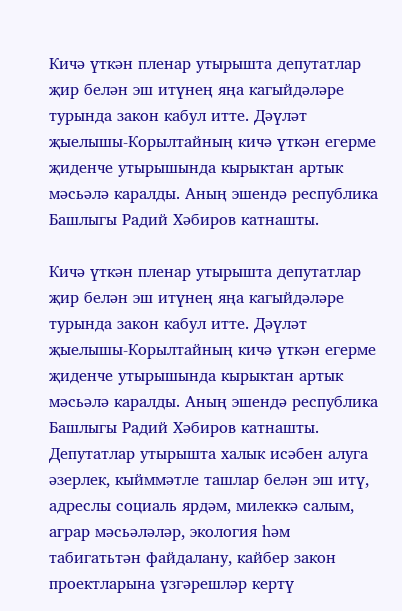Кичә үткән пленар утырышта депутатлар җир белән эш итүнең яңа кагыйдәләре турында закон кабул итте. Дәүләт җыелышы-Корылтайның кичә үткән егерме җиденче утырышында кырыктан артык мәсьәлә каралды. Аның эшендә республика Башлыгы Радий Хәбиров катнашты.

Кичә үткән пленар утырышта депутатлар җир белән эш итүнең яңа кагыйдәләре турында закон кабул итте. Дәүләт җыелышы-Корылтайның кичә үткән егерме җиденче утырышында кырыктан артык мәсьәлә каралды. Аның эшендә республика Башлыгы Радий Хәбиров катнашты.
Депутатлар утырышта халык исәбен алуга әзерлек, кыйммәтле ташлар белән эш итү, адреслы социаль ярдәм, милеккә салым, аграр мәсьәләләр, экология һәм табигатьтән файдалану, кайбер закон проектларына үзгәрешләр кертү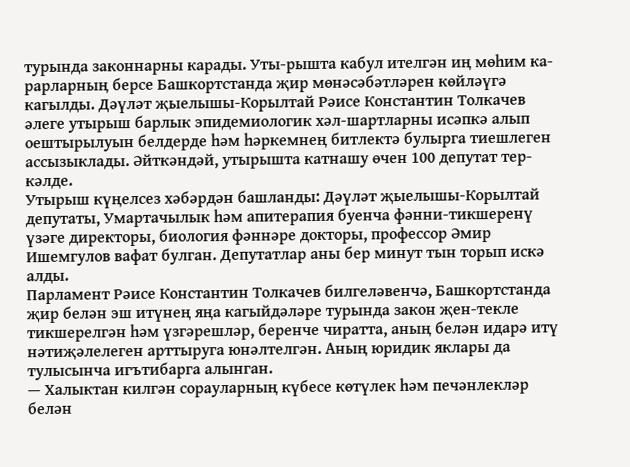турында законнарны карады. Уты-рышта кабул ителгән иң мөһим ка-рарларның берсе Башкортстанда җир мөнәсәбәтләрен көйләүгә кагылды. Дәүләт җыелышы-Корылтай Рәисе Константин Толкачев әлеге утырыш барлык эпидемиологик хәл-шартларны исәпкә алып оештырылуын белдерде һәм һәркемнең битлектә булырга тиешлеген ассызыклады. Әйткәндәй, утырышта катнашу өчен 100 депутат тер-кәлде.
Утырыш күңелсез хәбәрдән башланды: Дәүләт җыелышы-Корылтай депутаты, Умартачылык һәм апитерапия буенча фәнни-тикшеренү үзәге директоры, биология фәннәре докторы, профессор Әмир Ишемгулов вафат булган. Депутатлар аны бер минут тын торып искә алды.
Парламент Рәисе Константин Толкачев билгеләвенчә, Башкортстанда җир белән эш итүнең яңа кагыйдәләре турында закон җен-текле тикшерелгән һәм үзгәрешләр, беренче чиратта, аның белән идарә итү нәтиҗәлелеген арттыруга юнәлтелгән. Аның юридик яклары да тулысынча игътибарга алынган.
— Халыктан килгән сорауларның күбесе көтүлек һәм печәнлекләр белән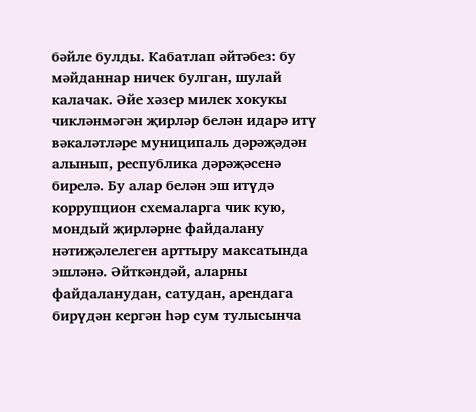бәйле булды. Кабатлап әйтәбез: бу мәйданнар ничек булган, шулай калачак. Әйе хәзер милек хокукы чикләнмәгән җирләр белән идарә итү вәкаләтләре муниципаль дәрәҗәдән алынып, республика дәрәҗәсенә бирелә. Бу алар белән эш итүдә коррупцион схемаларга чик кую, мондый җирләрне файдалану нәтиҗәлелеген арттыру максатында эшләнә. Әйткәндәй, аларны файдаланудан, сатудан, арендага бирүдән кергән һәр сум тулысынча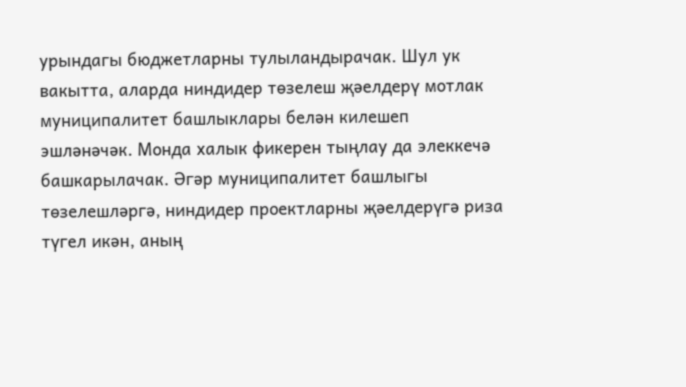урындагы бюджетларны тулыландырачак. Шул ук вакытта, аларда ниндидер төзелеш җәелдерү мотлак муниципалитет башлыклары белән килешеп эшләнәчәк. Монда халык фикерен тыңлау да элеккечә башкарылачак. Әгәр муниципалитет башлыгы төзелешләргә, ниндидер проектларны җәелдерүгә риза түгел икән, аның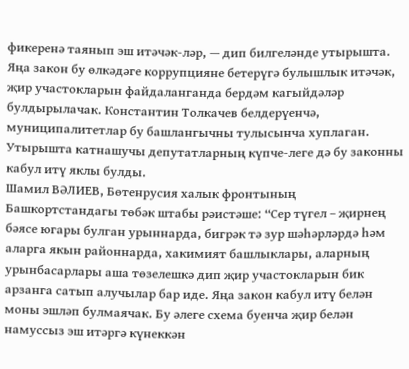фикеренә таянып эш итәчәк-ләр, — дип билгеләнде утырышта. Яңа закон бу өлкәдәге коррупцияне бетерүгә булышлык итәчәк, җир участокларын файдаланганда бердәм кагыйдәләр булдырылачак. Константин Толкачев белдерүенчә, муниципалитетлар бу башлангычны тулысынча хуплаган. Утырышта катнашучы депутатларның күпче-леге дә бу законны кабул итү яклы булды.
Шамил ВӘЛИЕВ, Бөтенрусия халык фронтының Башкортстандагы төбәк штабы рәистәше: “Сер түгел – җирнең бәясе югары булган урыннарда, бигрәк тә зур шәһәрләрдә һәм аларга якын районнарда, хакимият башлыклары, аларның урынбасарлары аша төзелешкә дип җир участокларын бик арзанга сатып алучылар бар иде. Яңа закон кабул итү белән моны эшләп булмаячак. Бу әлеге схема буенча җир белән намуссыз эш итәргә күнеккән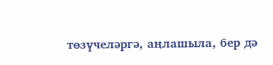төзүчеләргә, аңлашыла, бер дә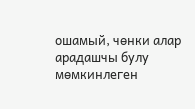ошамый, чөнки алар арадашчы булу мөмкинлеген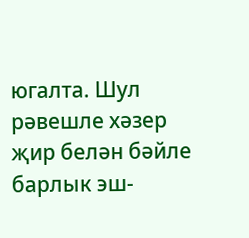югалта. Шул рәвешле хәзер җир белән бәйле барлык эш-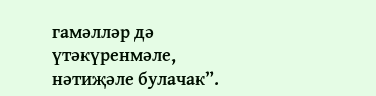гамәлләр дә үтәкүренмәле, нәтиҗәле булачак”.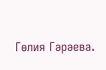Гөлия Гәрәева.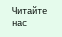Читайте нас